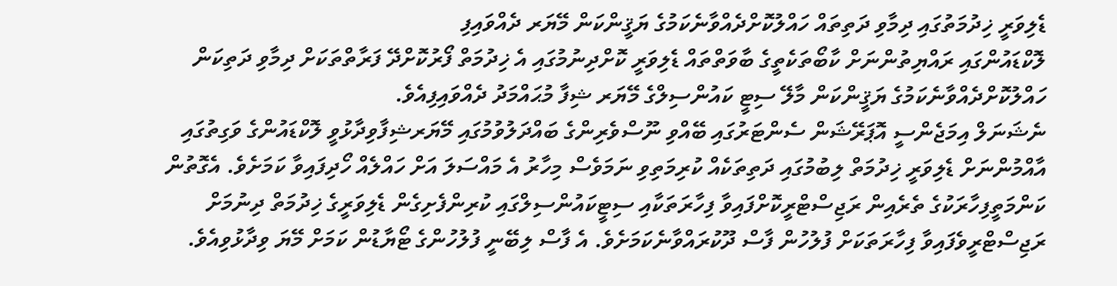ޑެލިވަރީ ޚިދުމަތުގައި ދިމާވި ދަތިތައް ހައްލުކޮށްދެއްވާނެކަމުގެ ޔަޤީންކަން މޭޔަރ ދެއްވައިފި
ލޮކްޑައުންގައި ރައްޔިތުންނަށް ކާބޯތަކެތީގެ ބާވަތްތައް ޑެލިވަރީ ކޮށްދިނުމުގައި އެ ޚިދުމަތް ފޯރުކޮށްދޭ ފަރާތްތަކަށް ދިމާވި ދަތިކަން ހައްލުކޮށްދެއްވާނެކަމުގެ ޔަޤީންކަން މާލޭ ސިޓީ ކައުންސިލްގެ މޭޔަރ ޝިފާ މުޙައްމަދު ދެއްވައިފިއެވެ.
ނެޝަނަލް އިމަޖެންސީ އޮޕަރޭޝަން ސެންޓަރުގައި ބޭއްވި ނޫސްވެރިންގެ ބައްދަލުވުމުގައި މޭޔަރޝިފާވިދާޅުވީ ލޮކްޑައުންގެ ވަގިތުގައި އާއްމުންނަށް ޑެލިވަރީ ޚިދުމަތް ލިބުމުގައި ދަތިތަކެއް ކުރިމަތިވި ނަމަވެސް މިހާރު އެ މައްސަލަ އަށް ހައްލެއް ހޯދިފައިވާ ކަމަށެވެ. އެގޮތުން ކަންމަތީފިހާރަކުގެ ތެރެއިން ރަޖިސްޓްރީކޮށްފައިވާ ފިހާރަތަކާއި ސިޓީކައުންސިލްގައި ކުރިންފެށިގެން ޑެލިވަރީގެ ޚިދުމަތް ދިނުމަށް ރަޖިސްޓްރީވެފައިވާ ފިހާރަތަކަށް ފުލުހުން ފާސް ދޫކުރައްވާނެކަމަށެވެ. އެ ފާސް ލިބޭނީ ފުލުހުންގެ ޓޯޔާޑުން ކަމަށް މޭޔަ ވިދާޅުވިއެވެ.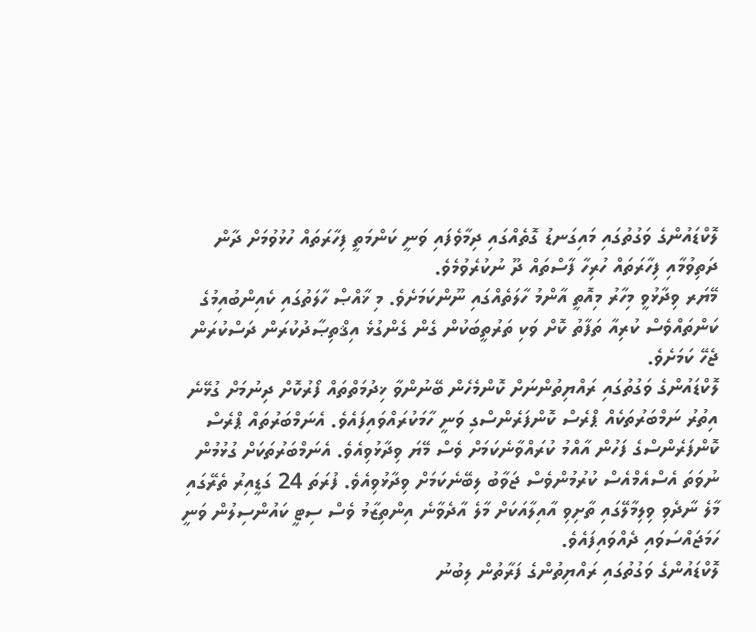ލޮކްޑައުންގެ ވަގުތުގައި މައިގަނޑު ގޮތެއްގައި ދިމާވެފައި ވަނީ ކަންމަތީ ފިހާރަތައް ހުޅުވުމަށް ދާން ދަތިވުމާއި ފިހާރަތައް ހުރިހާ ފާސްތައް ދޫ ނުކުރެވުމެވެ.
މޭޔަރ ވިދާޅުވީ މިހާރު މިއޮތީ އާންމު ހާލަތެއްގައި ނޫންކަމަށެވެ. މި ޚާއްޞް ހާލަތުގައި ކެއިންބުއިމުގެ ކަންތައްވެސް ކުރިއާ ތަފާތު ކޮށް ވަކި ތަރުތީބަކުން ގެން ގެންގުޅެ އިޤްތިޞާދުކުރަން ދަސްކުރަން ޖެހޭ ކަމަށެވެ.
ލޮކްޑައުންގެ ވަގުތުގައި ރައްޔިތުންނަށް ކޮންމެހެން ބޭނުންވާ ޚިދުމަތްތައް ފޯރުކޮށް ދިނުމަށް ގުޅޭނެ އިތުރު ނަމްބަރުތަކެއް ޕްރެސް ކޮންފަރެންސްގި ވަނީ ހާމަކުރައްވައިފައެވެ. އެނަމްބަރުތައް ޕްރެސް ކޮންފަރެންސްގެ ފަހުން އާއްމު ކުރައްވާނެކަމަށް ވެސް މޭޔަ ވިދާޅުވިއެވެ. އެނަމްބަރުތަކަށް ގުޅުމުން ނުވަތަ އެސްއެމްއެސް ކުރުމުންވެސް ޖަވާބު ލިބޭނެކަމަށް ވިދާޅުވިއެވެ. ފުރަތަ 24 ގަޑީއިރު ތެރޭގައި މާލެ ނާދެވި ވިލިމާލޭގައި ތާށިވި އާއިލާއަކަށް މާލެ އާދެވާނެ އިންތިޒާމު ވެސް ސިޓީ ކައުންސިލުން ވަނީ ހަމަޖައްސަވައި ދެއްވައިފައެވެ.
ލޮކްޑައުންގެ ވަގުތުގައި ރައްޔިތުންގެ ފަރާތުން ލިބުނު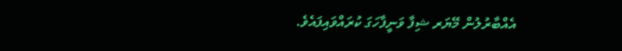އެއްބާރުލުން މޭޔަރ ޝިފާ ވަނީފާހަގަ ކުރައްވައިފައެވެ.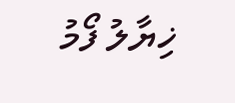ޚިޔާލު ފޯމު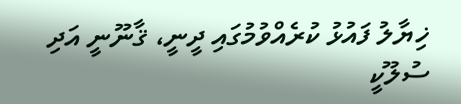ޚިޔާލު ފައުޅު ކުރެއްވުމުގައި ދީނީ، ޤާނޫނީ އަދި ސުލޫކީ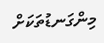މިންގަނޑުތަކަށް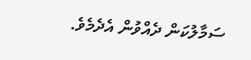ސަމާލުކަން ދެއްވުން އެދެމެވެ.